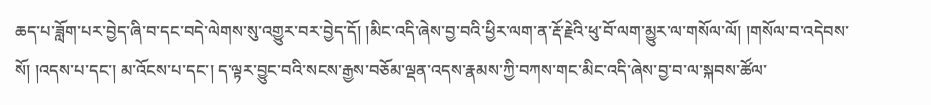ཆད་པ་ཟློག་པར་བྱེད་ཞི་བ་དང་བདེ་ལེགས་སུ་འགྱུར་བར་བྱེད་དོ། །མིང་འདི་ཞེས་བྱ་བའི་ཕྱིར་ལག་ན་རྡོ་རྗེའི་ཕུ་བོ་ལག་མྱུར་ལ་གསོལ་ལོ། །གསོལ་བ་འདེབས་སོ། །འདས་པ་དང་། མ་འོངས་པ་དང་། ད་ལྟར་བྱུང་བའི་སངས་རྒྱས་བཅོམ་ལྡན་འདས་རྣམས་ཀྱི་བཀས་གང་མིང་འདི་ཞེས་བྱ་བ་ལ་སྐབས་ཚོལ་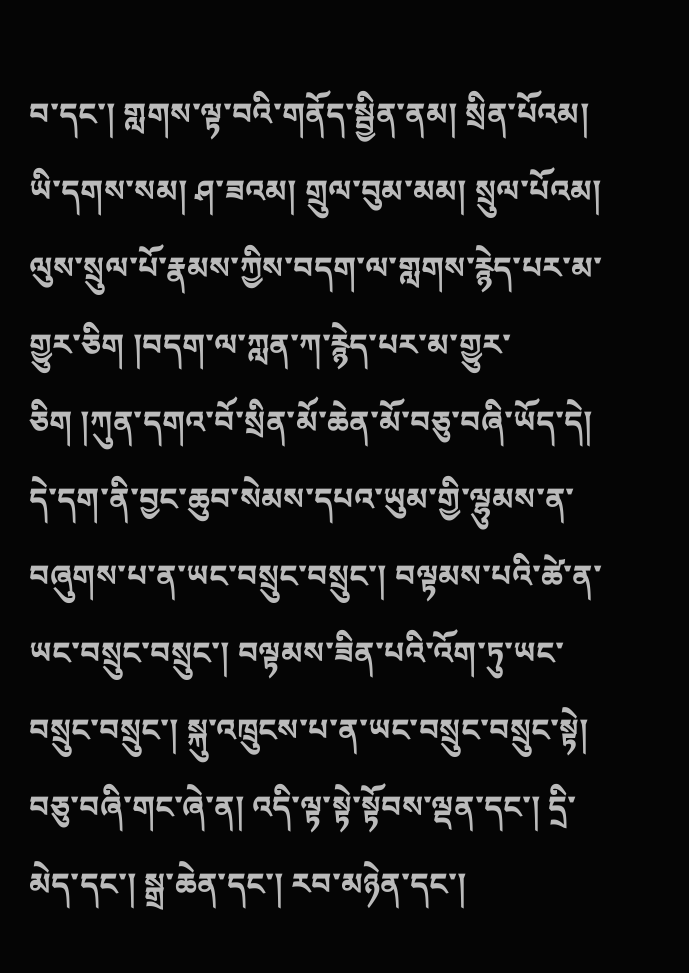བ་དང་། གླགས་ལྟ་བའི་གནོད་སྦྱིན་ནམ། སྲིན་པོའམ། ཡི་དགས་སམ། ཤ་ཟའམ། གྲུལ་བུམ་མམ། སྲུལ་པོའམ། ལུས་སྲུལ་པོ་རྣམས་ཀྱིས་བདག་ལ་གླགས་རྙེད་པར་མ་གྱུར་ཅིག །བདག་ལ་ཀླན་ཀ་རྙེད་པར་མ་གྱུར་ཅིག །ཀུན་དགའ་བོ་སྲིན་མོ་ཆེན་མོ་བཅུ་བཞི་ཡོད་དེ། དེ་དག་ནི་བྱང་ཆུབ་སེམས་དཔའ་ཡུམ་གྱི་ལྷུམས་ན་བཞུགས་པ་ན་ཡང་བསྲུང་བསྲུང་། བལྟམས་པའི་ཚེ་ན་ཡང་བསྲུང་བསྲུང་། བལྟམས་ཟིན་པའི་འོག་ཏུ་ཡང་བསྲུང་བསྲུང་། སྐུ་འཁྲུངས་པ་ན་ཡང་བསྲུང་བསྲུང་སྟེ། བཅུ་བཞི་གང་ཞེ་ན། འདི་ལྟ་སྟེ་སྟོབས་ལྡན་དང་། དྲི་མེད་དང་། སྒྲ་ཆེན་དང་། རབ་མཉེན་དང་།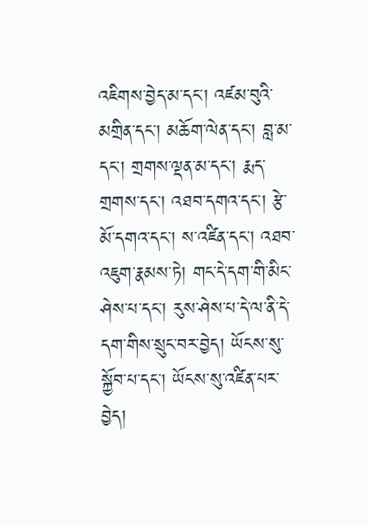འཇིགས་བྱེད་མ་དང་། འཛམ་བུའི་མགྲིན་དང་། མཆོག་ལེན་དང་། བླ་མ་དང་། གྲགས་ལྡན་མ་དང་། རྨད་གྲགས་དང་། འཐབ་དགའ་དང་། རྩེ་མོ་དགའ་དང་། ས་འཛིན་དང་། འཐབ་འཇུག་རྣམས་ཏེ། གང་དེ་དག་གི་མིང་ཤེས་པ་དང་། རུས་ཤེས་པ་དེ་ལ་ནི་དེ་དག་གིས་སྲུང་བར་བྱེད། ཡོངས་སུ་སྐྱོབ་པ་དང་། ཡོངས་སུ་འཛིན་པར་བྱེད།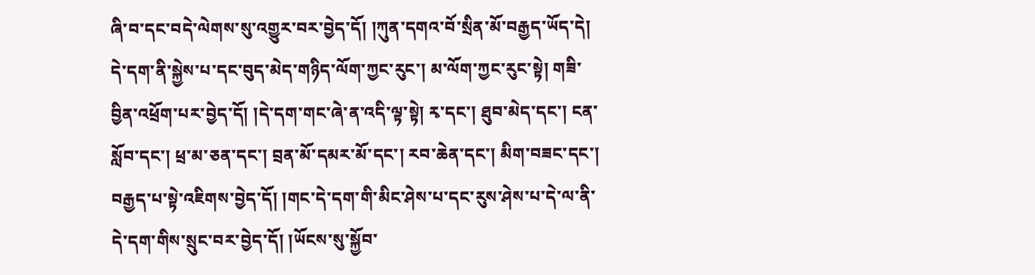ཞི་བ་དང་བདེ་ལེགས་སུ་འགྱུར་བར་བྱེད་དོ། །ཀུན་དགའ་བོ་སྲིན་མོ་བརྒྱད་ཡོད་དེ། དེ་དག་ནི་སྐྱེས་པ་དང་བུད་མེད་གཉིད་ལོག་ཀྱང་རུང་། མ་ལོག་ཀྱང་རུང་སྟེ། གཟི་བྱིན་འཕྲོག་པར་བྱེད་དོ། །དེ་དག་གང་ཞེ་ན་འདི་ལྟ་སྟེ། རྭ་དང་། ཐུབ་མེད་དང་། ངན་སློབ་དང་། ཕྲ་མ་ཅན་དང་། བྲན་མོ་དམར་མོ་དང་། རབ་ཆེན་དང་། མིག་བཟང་དང་། བརྒྱད་པ་སྟེ་འཇིགས་བྱེད་དོ། །གང་དེ་དག་གི་མིང་ཤེས་པ་དང་རུས་ཤེས་པ་དེ་ལ་ནི་དེ་དག་གིས་སྲུང་བར་བྱེད་དོ། །ཡོངས་སུ་སྐྱོབ་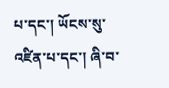པ་དང་། ཡོངས་སུ་འཛིན་པ་དང་། ཞི་བ་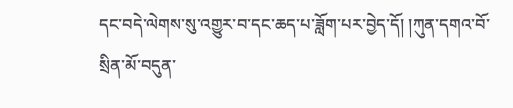དང་བདེ་ལེགས་སུ་འགྱུར་བ་དང་ཆད་པ་ཟློག་པར་བྱེད་དོ། །ཀུན་དགའ་བོ་སྲིན་མོ་བདུན་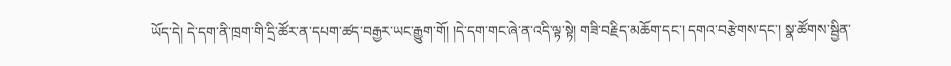ཡོད་དེ། དེ་དག་ནི་ཁྲག་གི་དྲི་ཚོར་ན་དཔག་ཚད་བརྒྱར་ཡང་རྒྱུག་གོ། །དེ་དག་གང་ཞེ་ན་འདི་ལྟ་སྟེ། གཟི་བརྗིད་མཆོག་དང་། དགའ་བརྩེགས་དང་། སྣ་ཚོགས་སྦྱིན་